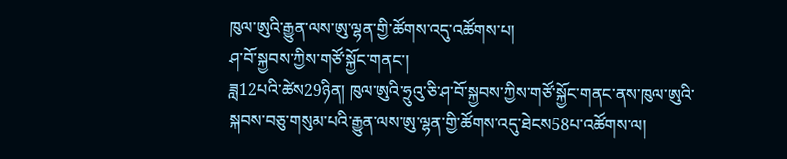ཁུལ་ཨུའི་རྒྱུན་ལས་ཨུ་ལྷན་གྱི་ཚོགས་འདུ་འཚོགས་པ།
ཤ་བོ་སྐྱབས་ཀྱིས་གཙོ་སྐྱོང་གནང་།
ཟླ12པའི་ཚེས29ཉིན། ཁུལ་ཨུའི་ཧྲུའུ་ཅི་ཤ་བོ་སྐྱབས་ཀྱིས་གཙོ་སྐྱོང་གནང་ནས་ཁུལ་ཨུའི་སྐབས་བཅུ་གསུམ་པའི་རྒྱུན་ལས་ཨུ་ལྷན་གྱི་ཚོགས་འདུ་ཐེངས58པ་འཚོགས་ལ།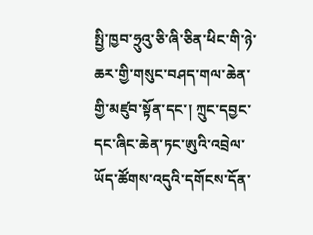སྤྱི་ཁྱབ་ཧྲུའུ་ཅི་ཞི་ཅིན་ཕིང་གི་ཉེ་ཆར་གྱི་གསུང་བཤད་གལ་ཆེན་གྱི་མཛུབ་སྟོན་དང་། ཀྲུང་དབྱང་དང་ཞིང་ཆེན་ཏང་ཨུའི་འབྲེལ་ཡོད་ཚོགས་འདུའི་དགོངས་དོན་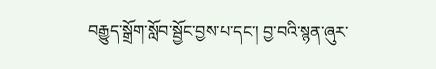བརྒྱུད་སྒྲོག་སློབ་སྦྱོང་བྱས་པ་དང་། བྱ་བའི་སྙན་ཞུར་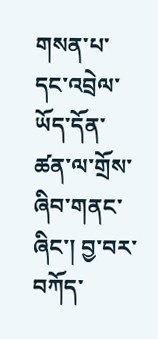གསན་པ་དང་འབྲེལ་ཡོད་དོན་ཚན་ལ་གྲོས་ཞིབ་གནང་ཞིང་། བྱ་བར་བཀོད་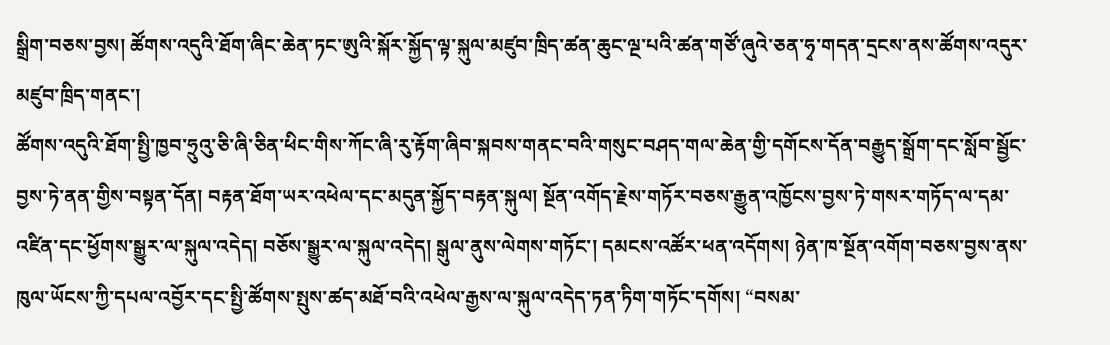སྒྲིག་བཅས་བྱས། ཚོགས་འདུའི་ཐོག་ཞིང་ཆེན་ཏང་ཨུའི་སྐོར་སྐྱོད་ལྟ་སྐུལ་མཛུབ་ཁྲིད་ཚན་ཆུང་ལྔ་པའི་ཚན་གཙོ་ཞུའེ་ཅན་ཧྭ་གདན་དྲངས་ནས་ཚོགས་འདུར་མཛུབ་ཁྲིད་གནང་།
ཚོགས་འདུའི་ཐོག་སྤྱི་ཁྱབ་ཧྲུའུ་ཅི་ཞི་ཅིན་ཕིང་གིས་ཀོང་ཞི་རུ་རྟོག་ཞིབ་སྐབས་གནང་བའི་གསུང་བཤད་གལ་ཆེན་གྱི་དགོངས་དོན་བརྒྱུད་སྒྲོག་དང་སློབ་སྦྱོང་བྱས་ཏེ་ནན་གྱིས་བསྟན་དོན། བརྟན་ཐོག་ཡར་འཕེལ་དང་མདུན་སྐྱོད་བརྟན་སྐུལ། སྔོན་འགོད་རྗེས་གཏོར་བཅས་རྒྱུན་འཁྱོངས་བྱས་ཏེ་གསར་གཏོད་ལ་དམ་འཛིན་དང་ཕྱོགས་སྒྱུར་ལ་སྐུལ་འདེད། བཅོས་སྒྱུར་ལ་སྐུལ་འདེད། སྒུལ་ནུས་ལེགས་གཏོང་། དམངས་འཚོར་ཕན་འདོགས། ཉེན་ཁ་སྔོན་འགོག་བཅས་བྱས་ནས་ཁུལ་ཡོངས་ཀྱི་དཔལ་འབྱོར་དང་སྤྱི་ཚོགས་སྤུས་ཚད་མཐོ་བའི་འཕེལ་རྒྱས་ལ་སྐུལ་འདེད་ཏན་ཏིག་གཏོང་དགོས། “བསམ་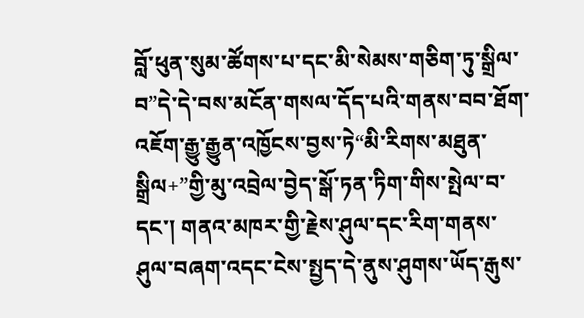བློ་ཕུན་སུམ་ཚོགས་པ་དང་མི་སེམས་གཅིག་ཏུ་སྒྲིལ་བ”དེ་དེ་བས་མངོན་གསལ་དོད་པའི་གནས་བབ་ཐོག་འཇོག་རྒྱུ་རྒྱུན་འཁྱོངས་བྱས་ཏེ“མི་རིགས་མཐུན་སྒྲིལ+”གྱི་མུ་འབྲེལ་བྱེད་སྒོ་ཏན་ཏིག་གིས་སྤེལ་བ་དང་། གནའ་མཁར་གྱི་རྗེས་ཤུལ་དང་རིག་གནས་ཤུལ་བཞག་འདང་ངེས་སྤྱད་དེ་ནུས་ཤུགས་ཡོད་རྒུས་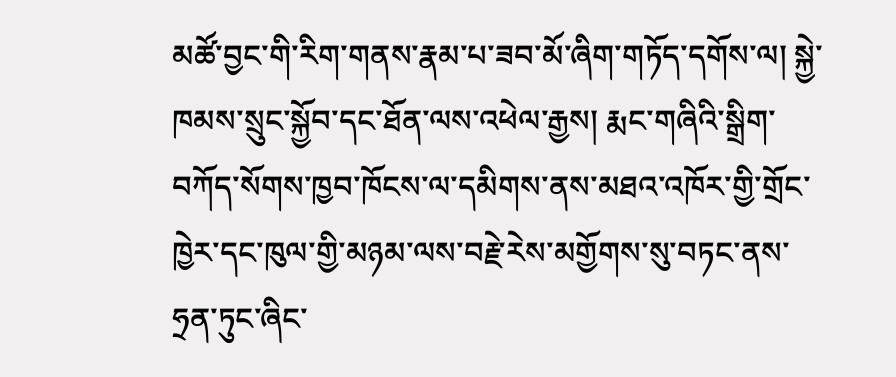མཚོ་བྱང་གི་རིག་གནས་རྣམ་པ་ཟབ་མོ་ཞིག་གཏོད་དགོས་ལ། སྐྱེ་ཁམས་སྲུང་སྐྱོབ་དང་ཐོན་ལས་འཕེལ་རྒྱས། རྨང་གཞིའི་སྒྲིག་བཀོད་སོགས་ཁྱབ་ཁོངས་ལ་དམིགས་ནས་མཐའ་འཁོར་གྱི་གྲོང་ཁྱེར་དང་ཁུལ་གྱི་མཉམ་ལས་བརྗེ་རེས་མགྱོགས་སུ་བཏང་ནས་ཧྲན་ཏུང་ཞིང་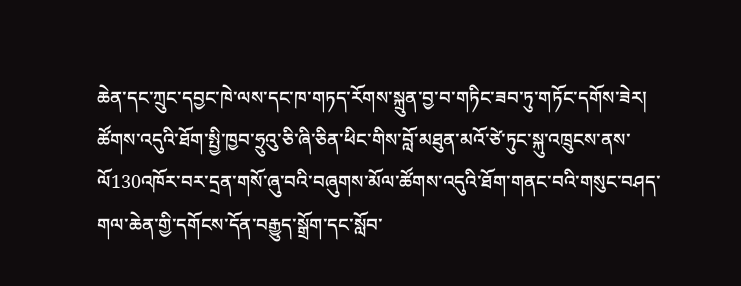ཆེན་དང་ཀྲུང་དབྱང་ཁེ་ལས་དང་ཁ་གཏད་རོགས་སྐྲུན་བྱ་བ་གཏིང་ཟབ་ཏུ་གཏོང་དགོས་ཟེར།
ཚོགས་འདུའི་ཐོག་སྤྱི་ཁྱབ་ཧྲུའུ་ཅི་ཞི་ཅིན་ཕིང་གིས་བློ་མཐུན་མའོ་ཙེ་ཏུང་སྐུ་འཁྲུངས་ནས་ལོ130འཁོར་བར་དྲན་གསོ་ཞུ་བའི་བཞུགས་མོལ་ཚོགས་འདུའི་ཐོག་གནང་བའི་གསུང་བཤད་གལ་ཆེན་གྱི་དགོངས་དོན་བརྒྱུད་སྒྲོག་དང་སློབ་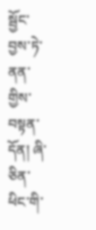སྦྱོང་བྱས་ཏེ་ནན་གྱིས་བསྟན་དོན། ཞི་ཅིན་ཕིང་གི་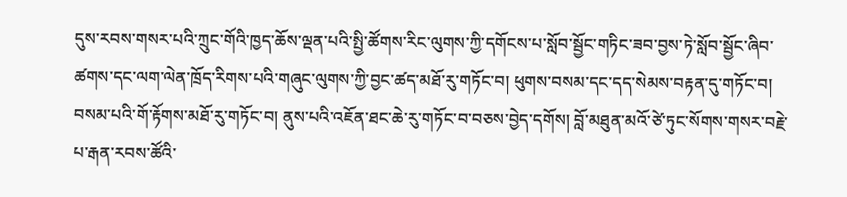དུས་རབས་གསར་པའི་ཀྲུང་གོའི་ཁྱད་ཆོས་ལྡན་པའི་སྤྱི་ཚོགས་རིང་ལུགས་ཀྱི་དགོངས་པ་སློབ་སྦྱོང་གཏིང་ཟབ་བྱས་ཏེ་སློབ་སྦྱོང་ཞིབ་ཚགས་དང་ལག་ལེན་ཁྲོད་རིགས་པའི་གཞུང་ལུགས་ཀྱི་བྱང་ཚད་མཐོ་རུ་གཏོང་བ། ཕུགས་བསམ་དང་དད་སེམས་བརྟན་དུ་གཏོང་བ། བསམ་པའི་གོ་རྟོགས་མཐོ་རུ་གཏོང་བ། ནུས་པའི་འཇོན་ཐང་ཆེ་རུ་གཏོང་བ་བཅས་བྱེད་དགོས། བློ་མཐུན་མའོ་ཙེ་ཏུང་སོགས་གསར་བརྗེ་པ་རྒན་རབས་ཚོའི་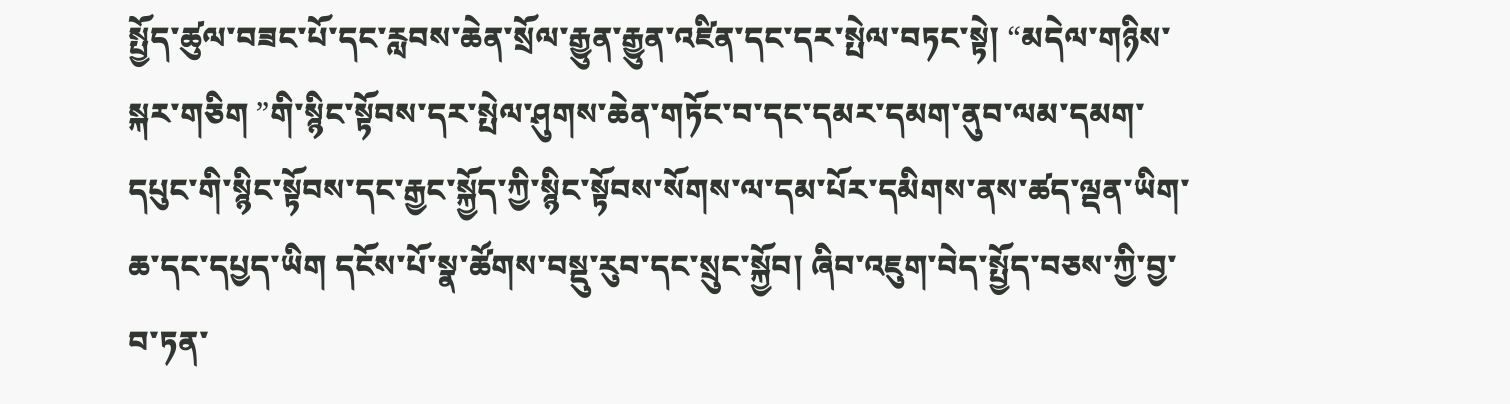སྤྱོད་ཚུལ་བཟང་པོ་དང་རླབས་ཆེན་སྲོལ་རྒྱུན་རྒྱུན་འཛིན་དང་དར་སྤེལ་བཏང་སྟེ། “མདེལ་གཉིས་སྐར་གཅིག ”གི་སྙིང་སྟོབས་དར་སྤེལ་ཤུགས་ཆེན་གཏོང་བ་དང་དམར་དམག་ནུབ་ལམ་དམག་དཔུང་གི་སྙིང་སྟོབས་དང་རྒྱང་སྐྱོད་ཀྱི་སྙིང་སྟོབས་སོགས་ལ་དམ་པོར་དམིགས་ནས་ཚད་ལྡན་ཡིག་ཆ་དང་དཔྱད་ཡིག དངོས་པོ་སྣ་ཚོགས་བསྡུ་རུབ་དང་སྲུང་སྐྱོབ། ཞིབ་འཇུག་བེད་སྤྱོད་བཅས་ཀྱི་བྱ་བ་ཏན་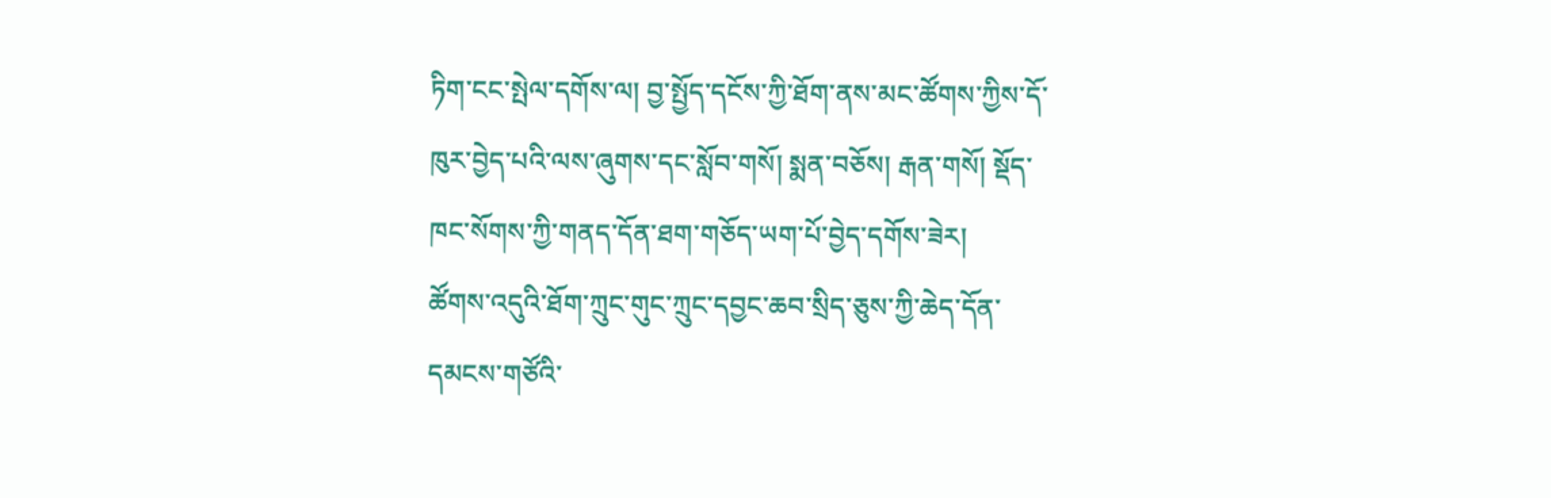ཏིག་ངང་སྤེལ་དགོས་ལ། བྱ་སྤྱོད་དངོས་ཀྱི་ཐོག་ནས་མང་ཚོགས་ཀྱིས་དོ་ཁུར་བྱེད་པའི་ལས་ཞུགས་དང་སློབ་གསོ། སྨན་བཅོས། རྒན་གསོ། སྡོད་ཁང་སོགས་ཀྱི་གནད་དོན་ཐག་གཅོད་ཡག་པོ་བྱེད་དགོས་ཟེར།
ཚོགས་འདུའི་ཐོག་ཀྲུང་གུང་ཀྲུང་དབྱང་ཆབ་སྲིད་ཅུས་ཀྱི་ཆེད་དོན་དམངས་གཙོའི་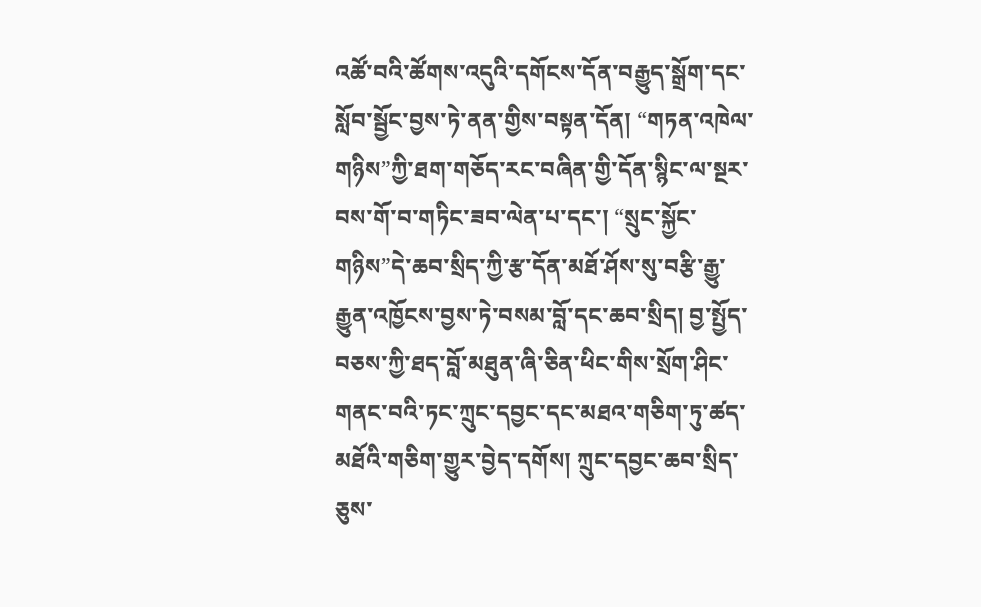འཚོ་བའི་ཚོགས་འདུའི་དགོངས་དོན་བརྒྱུད་སྒྲོག་དང་སློབ་སྦྱོང་བྱས་ཏེ་ནན་གྱིས་བསྟན་དོན། “གཏན་འཁེལ་གཉིས”ཀྱི་ཐག་གཅོད་རང་བཞིན་གྱི་དོན་སྙིང་ལ་སྔར་བས་གོ་བ་གཏིང་ཟབ་ལེན་པ་དང་། “སྲུང་སྐྱོང་གཉིས”དེ་ཆབ་སྲིད་ཀྱི་རྩ་དོན་མཐོ་ཤོས་སུ་བརྩི་རྒྱུ་རྒྱུན་འཁྱོངས་བྱས་ཏེ་བསམ་བློ་དང་ཆབ་སྲིད། བྱ་སྤྱོད་བཅས་ཀྱི་ཐད་བློ་མཐུན་ཞི་ཅིན་ཕིང་གིས་སྲོག་ཤིང་གནང་བའི་ཏང་ཀྲུང་དབྱང་དང་མཐའ་གཅིག་ཏུ་ཚད་མཐོའི་གཅིག་གྱུར་བྱེད་དགོས། ཀྲུང་དབྱང་ཆབ་སྲིད་ཅུས་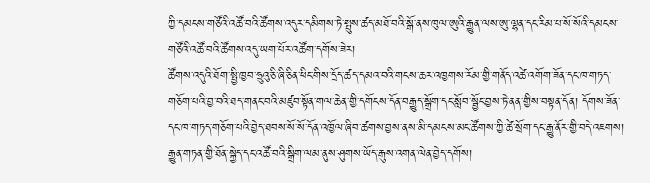ཀྱི་དམངས་གཙོའི་འཚོ་བའི་ཚོགས་འདུར་དམིགས་ཏེ་སྤུས་ཚད་མཐོ་བའི་སྒོ་ནས་ཁུལ་ཨུའི་རྒྱུན་ལས་ཨུ་ལྷན་དང་རིམ་པ་སོ་སོའི་དམངས་གཙོའི་འཚོ་བའི་ཚོགས་འདུ་ཡག་པོར་འཚོག་དགོས་ཟེར།
ཚོགས་འདུའི་ཐོག་སྤྱི་ཁྱབ་ཧྲུའུ་ཅི་ཞི་ཅིན་ཕིང་གིས་དྲོད་ཚད་དམའ་བའི་གངས་ཆར་འཁྱགས་རོམ་གྱི་གནོད་འཚེ་འགོག་ཟོན་དང་ཁ་གཏད་གཅོག་པའི་བྱ་བའི་ཐད་གནང་བའི་མཛུབ་སྟོན་གལ་ཆེན་གྱི་དགོངས་དོན་བརྒྱུད་སྒྲོག་དང་སློབ་སྦྱོང་བྱས་ཏེ་ནན་གྱིས་བསྟན་དོན། དོགས་ཟོན་དང་ཁ་གཏད་གཅོག་པའི་བྱེད་ཐབས་སོ་སོ་དོན་འཁྱོལ་ཞིབ་ཚགས་བྱས་ནས་མི་དམངས་མང་ཚོགས་ཀྱི་ཚེ་སྲོག་དང་རྒྱུ་ནོར་གྱི་བདེ་འཇགས། རྒྱུན་གཏན་གྱི་ཐོན་སྐྱེད་དང་འཚོ་བའི་སྒྲིག་ལམ་ནུས་ཤུགས་ཡོད་རྒུས་འགན་ལེན་བྱེད་དགོས།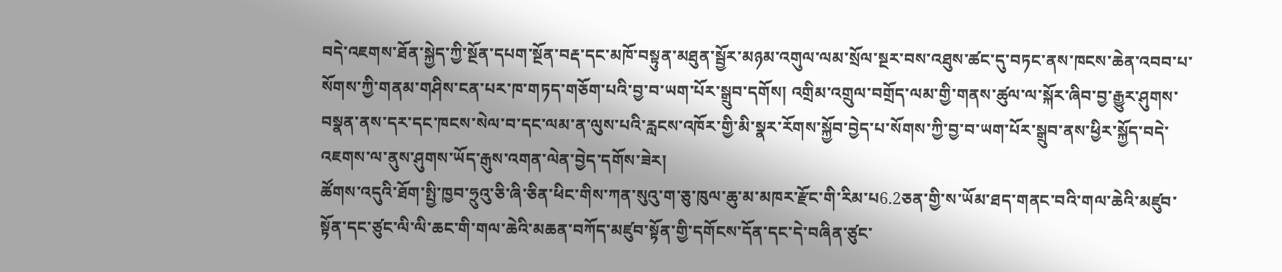བདེ་འཇགས་ཐོན་སྐྱེད་ཀྱི་སྔོན་དཔག་སྔོན་བརྡ་དང་མཁོ་བསྟུན་མཐུན་སྦྱོར་མཉམ་འགུལ་ལམ་སྲོལ་སྔར་བས་འཐུས་ཚང་དུ་བཏང་ནས་ཁངས་ཆེན་འབབ་པ་སོགས་ཀྱི་གནམ་གཤིས་ངན་པར་ཁ་གཏད་གཅོག་པའི་བྱ་བ་ཡག་པོར་སྒྲུབ་དགོས། འགྲིམ་འགྲུལ་བགྲོད་ལམ་གྱི་གནས་ཚུལ་ལ་སྐོར་ཞིབ་བྱ་རྒྱུར་ཤུགས་བསྣན་ནས་དར་དང་ཁངས་སེལ་བ་དང་ལམ་ན་ལུས་པའི་རླངས་འཁོར་གྱི་མི་སྣར་རོགས་སྐྱོབ་བྱེད་པ་སོགས་ཀྱི་བྱ་བ་ཡག་པོར་སྒྲུབ་ནས་ཕྱིར་སྐྱོད་བདེ་འཇགས་ལ་ནུས་ཤུགས་ཡོད་རྒུས་འགན་ལེན་བྱེད་དགོས་ཟེར།
ཚོགས་འདུའི་ཐོག་སྤྱི་ཁྱབ་ཧྲུའུ་ཅི་ཞི་ཅིན་ཕིང་གིས་ཀན་སུའུ་ག་ཅུ་ཁུལ་ཆུ་མ་མཁར་རྫོང་གི་རིམ་པ6.2ཅན་གྱི་ས་ཡོམ་ཐད་གནང་བའི་གལ་ཆེའི་མཛུབ་སྟོན་དང་ཙུང་ལི་ལི་ཆང་གི་གལ་ཆེའི་མཆན་བཀོད་མཛུབ་སྟོན་གྱི་དགོངས་དོན་དང་དེ་བཞིན་ཙུང་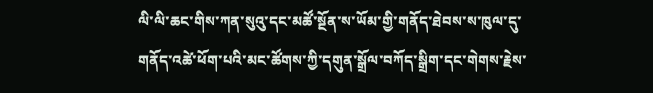ལི་ལི་ཆང་གིས་ཀན་སུའུ་དང་མཚོ་སྔོན་ས་ཡོམ་གྱི་གནོད་ཐེབས་ས་ཁུལ་དུ་གནོད་འཚེ་ཕོག་པའི་མང་ཚོགས་ཀྱི་དགུན་སྒྲོལ་བཀོད་སྒྲིག་དང་གེགས་རྗེས་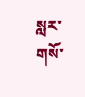སླར་གསོ་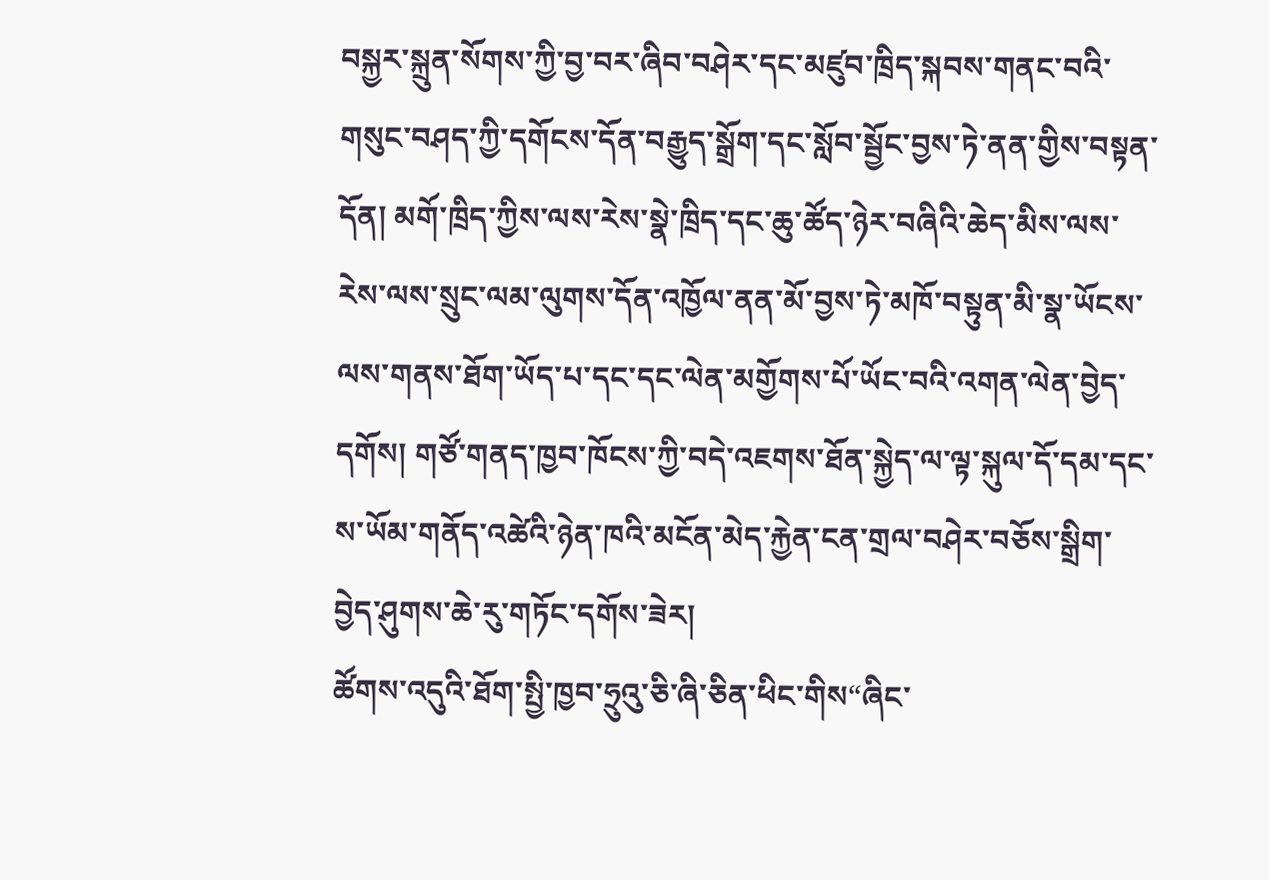བསྐྱར་སྐྲུན་སོགས་ཀྱི་བྱ་བར་ཞིབ་བཤེར་དང་མཛུབ་ཁྲིད་སྐབས་གནང་བའི་གསུང་བཤད་ཀྱི་དགོངས་དོན་བརྒྱུད་སྒྲོག་དང་སློབ་སྦྱོང་བྱས་ཏེ་ནན་གྱིས་བསྟན་དོན། མགོ་ཁྲིད་ཀྱིས་ལས་རེས་སྣེ་ཁྲིད་དང་ཆུ་ཚོད་ཉེར་བཞིའི་ཆེད་མིས་ལས་རེས་ལས་སྲུང་ལམ་ལུགས་དོན་འཁྱོལ་ནན་མོ་བྱས་ཏེ་མཁོ་བསྟུན་མི་སྣ་ཡོངས་ལས་གནས་ཐོག་ཡོད་པ་དང་དང་ལེན་མགྱོགས་པོ་ཡོང་བའི་འགན་ལེན་བྱེད་དགོས། གཙོ་གནད་ཁྱབ་ཁོངས་ཀྱི་བདེ་འཇགས་ཐོན་སྐྱེད་ལ་ལྟ་སྐུལ་དོ་དམ་དང་ས་ཡོམ་གནོད་འཚེའི་ཉེན་ཁའི་མངོན་མེད་རྐྱེན་ངན་གྲལ་བཤེར་བཅོས་སྒྲིག་བྱེད་ཤུགས་ཆེ་རུ་གཏོང་དགོས་ཟེར།
ཚོགས་འདུའི་ཐོག་སྤྱི་ཁྱབ་ཧྲུའུ་ཅི་ཞི་ཅིན་ཕིང་གིས“ཞིང་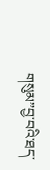གསུམ”བྱ་བའི་ཐད་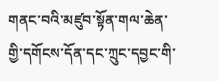གནང་བའི་མཛུབ་སྟོན་གལ་ཆེན་གྱི་དགོངས་དོན་དང་ཀྲུང་དབྱང་གི་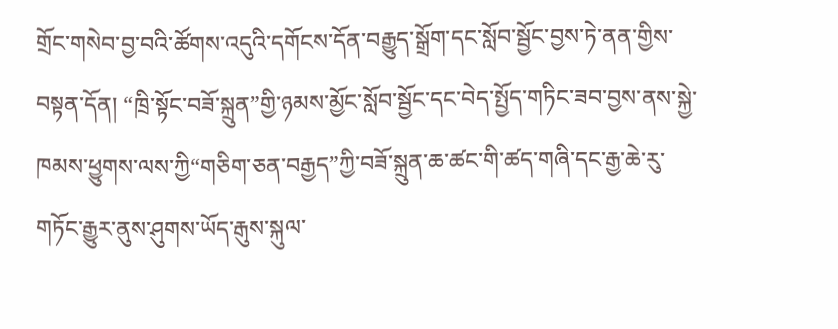གྲོང་གསེབ་བྱ་བའི་ཚོགས་འདུའི་དགོངས་དོན་བརྒྱུད་སྒྲོག་དང་སློབ་སྦྱོང་བྱས་ཏེ་ནན་གྱིས་བསྟན་དོན། “ཁྲི་སྟོང་བཟོ་སྐྲུན”གྱི་ཉམས་མྱོང་སློབ་སྦྱོང་དང་བེད་སྤྱོད་གཏིང་ཟབ་བྱས་ནས་སྐྱེ་ཁམས་ཕྱུགས་ལས་ཀྱི“གཅིག་ཅན་བརྒྱད”ཀྱི་བཟོ་སྐྲུན་ཆ་ཚང་གི་ཚད་གཞི་དང་རྒྱ་ཆེ་རུ་གཏོང་རྒྱུར་ནུས་ཤུགས་ཡོད་རྒུས་སྐུལ་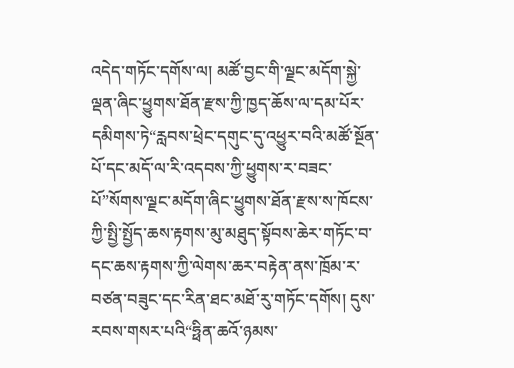འདེད་གཏོང་དགོས་ལ། མཚོ་བྱང་གི་ལྗང་མདོག་སྐྱེ་ལྡན་ཞིང་ཕྱུགས་ཐོན་རྫས་ཀྱི་ཁྱད་ཆོས་ལ་དམ་པོར་དམིགས་ཏེ“རླབས་ཕྲེང་དགུང་དུ་འཕྱུར་བའི་མཚོ་སྔོན་པོ་དང་མདོ་ལ་རི་འདབས་ཀྱི་ཕྱུགས་ར་བཟང་པོ”སོགས་ལྗང་མདོག་ཞིང་ཕྱུགས་ཐོན་རྫས་ས་ཁོངས་ཀྱི་སྤྱི་སྤྱོད་ཆས་རྟགས་མུ་མཐུད་སྟོབས་ཆེར་གཏོང་བ་དང་ཆས་རྟགས་ཀྱི་ལེགས་ཆར་བརྟེན་ནས་ཁྲོམ་ར་བཙན་བཟུང་དང་རིན་ཐང་མཐོ་རུ་གཏོང་དགོས། དུས་རབས་གསར་པའི“ཧྥིན་ཆའོ་ཉམས་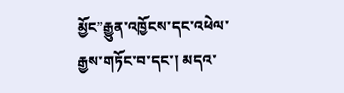མྱོང”རྒྱུན་འཁྱོངས་དང་འཕེལ་རྒྱས་གཏོང་བ་དང་། མདའ་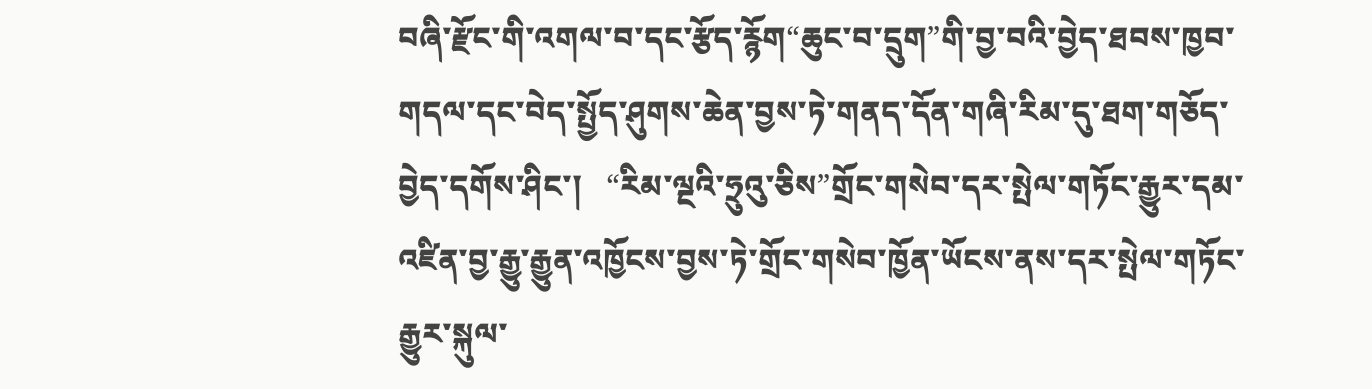བཞི་རྫོང་གི་འགལ་བ་དང་རྩོད་རྙོག“ཆུང་བ་དྲུག”གི་བྱ་བའི་བྱེད་ཐབས་ཁྱབ་གདལ་དང་བེད་སྤྱོད་ཤུགས་ཆེན་བྱས་ཏེ་གནད་དོན་གཞི་རིམ་དུ་ཐག་གཅོད་བྱེད་དགོས་ཤིང་།   “རིམ་ལྔའི་ཧྲུའུ་ཅིས”གྲོང་གསེབ་དར་སྤེལ་གཏོང་རྒྱུར་དམ་འཛིན་བྱ་རྒྱུ་རྒྱུན་འཁྱོངས་བྱས་ཏེ་གྲོང་གསེབ་ཁྱོན་ཡོངས་ནས་དར་སྤེལ་གཏོང་རྒྱུར་སྐུལ་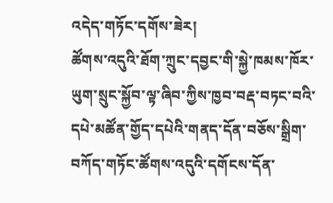འདེད་གཏོང་དགོས་ཟེར།
ཚོགས་འདུའི་ཐོག་ཀྲུང་དབྱང་གི་སྐྱེ་ཁམས་ཁོར་ཡུག་སྲུང་སྐྱོབ་ལྟ་ཞིབ་ཀྱིས་ཁྱབ་བརྡ་བཏང་བའི་དཔེ་མཚོན་གྱོད་དཔེའི་གནད་དོན་བཅོས་སྒྲིག་བཀོད་གཏོང་ཚོགས་འདུའི་དགོངས་དོན་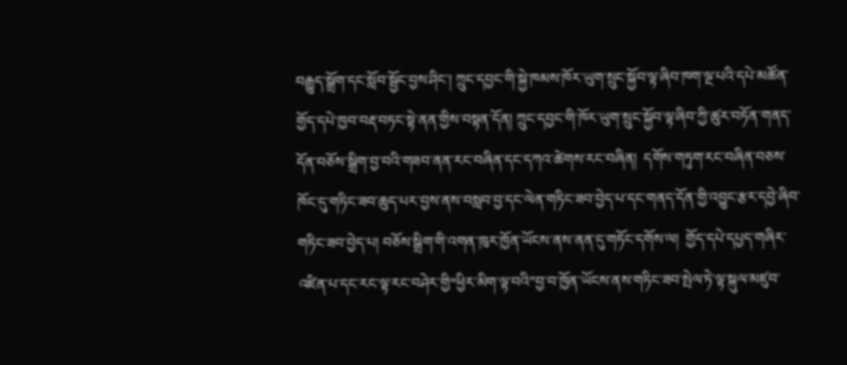བརྒྱུད་སྒྲོག་དང་སློབ་སྦྱོང་བྱས་ཤིང་། ཀྲུང་དབྱང་གི་སྐྱེ་ཁམས་ཁོར་ཡུག་སྲུང་སྐྱོབ་ལྟ་ཞིབ་ཁག་ལྔ་པའི་དཔེ་མཚོན་གྱོད་དཔེ་ཁྱབ་བརྡ་བཏང་སྟེ་ནན་གྱིས་བསྟན་དོན། ཀྲུང་དབྱང་གི་ཁོར་ཡུག་སྲུང་སྐྱོབ་ལྟ་ཞིབ་ཀྱི་ཚུར་བཏོན་གནད་དོན་བཅོས་སྒྲིག་བྱ་བའི་གཟབ་ནན་རང་བཞིན་དང་དཀའ་ཚེགས་རང་བཞིན།  དགོས་གཏུག་རང་བཞིན་བཅས་ཁོང་དུ་གཏིང་ཟབ་ཆུད་པར་བྱས་ནས་བསླབ་བྱ་དང་ལེན་གཏིང་ཟབ་བྱེད་པ་དང་གནད་དོན་གྱི་འབྱུང་རྩར་དབྱེ་ཞིབ་གཏིང་ཟབ་བྱེད་པ། བཅོས་སྒྲིག་གི་འགན་ཁུར་ཁྱོན་ཡོངས་ནས་ནན་དུ་གཏོང་དགོས་ལ།  གྱོད་དཔེ་དཔྱད་གཞིར་འཛིན་པ་དང་རང་ལྟ་རང་བཤེར་གྱི“ཕྱིར་མིག་ལྟ་བའི”བྱ་བ་ཁྱོན་ཡོངས་ནས་གཏིང་ཟབ་སྤེལ་ཏེ་ལྟ་སྐུལ་མཛུབ་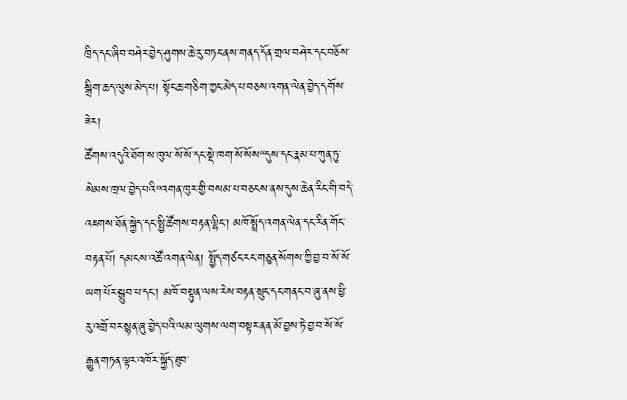ཁྲིད་དང་ཞིབ་བཤེར་བྱེད་ཤུགས་ཆེ་རུ་བཏང་ནས་གནད་དོན་གྲལ་བཤེར་དང་བཅོས་སྒྲིག་ཆད་ལུས་མེད་པ། སྟོང་ཆ་གཅིག་ཀྱང་མེད་པ་བཅས་འགན་ལེན་བྱེད་དགོས་ཟེར།
ཚོགས་འདུའི་ཐོག་ས་ཁུལ་སོ་སོ་དང་སྡེ་ཁག་སོ་སོས“དུས་དང་རྣམ་པ་ཀུན་ཏུ་སེམས་ཁྲལ་བྱེད་པའི”འགན་ཁུར་གྱི་བསམ་པ་བཅངས་ནས་དུས་ཆེན་རིང་གི་བདེ་འཇགས་ཐོན་སྐྱེད་དང་སྤྱི་ཚོགས་བརྟན་ལྷིང་། མཁོ་སྤྲོད་འགན་ལེན་དང་རིན་གོང་བརྟན་པོ། དམངས་འཚོ་འགན་ལེན། སྤྱོད་གཙང་རང་གཅུན་སོགས་ཀྱི་བྱ་བ་སོ་སོ་ཡག་པོར་སྒྲུབ་པ་དང་། མཁོ་བསྟུན་ལས་རེས་བརྟན་སྲུང་དང་གནང་བ་ཞུ་ནས་ཕྱི་རུ་འགྲོ་བར་སྙན་ཞུ་བྱེད་པའི་ལམ་ལུགས་ལག་བསྟར་ནན་མོ་བྱས་ཏེ་བྱ་བ་སོ་སོ་རྒྱུན་གཏན་ལྟར་འཁོར་སྐྱོད་ཐུབ་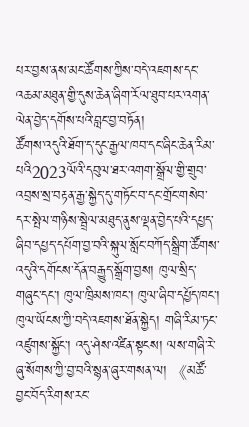པར་བྱས་ནས་མང་ཚོགས་ཀྱིས་བདེ་འཇགས་དང་འཆམ་མཐུན་གྱི་དུས་ཆེན་ཞིག་རོལ་ཐུབ་པར་འགན་ལེན་བྱེད་དགོས་པའི་བླང་བྱ་བཏོན།
ཚོགས་འདུའི་ཐོག་ད་དུང་རྒྱལ་ཁབ་དང་ཞིང་ཆེན་རིམ་པའི2023ལོའི་དབུལ་ཐར་འགག་སྒྲོལ་གྱི་གྲུབ་འབྲས་སྲ་བརྟན་རྒྱ་སྐྱེད་དུ་གཏོང་བ་དང་གྲོང་གསེབ་དར་སྤེལ་གཉིས་སྦྲེལ་མཐུད་ནུས་ལྡན་བྱེད་པའི་དཔྱད་ཞིབ་དཔྱད་དཔོག་བྱ་བའི་སྐུལ་སློང་བཀོད་སྒྲིག་ཚོགས་འདུའི་དགོངས་དོན་བརྒྱུད་སྒྲོག་བྱས། ཁུལ་སྲིད་གཞུང་དང་། ཁུལ་ཁྲིམས་ཁང་། ཁུལ་ཞིབ་དཔྱོད་ཁང་། ཁུལ་ཡོངས་ཀྱི་བདེ་འཇགས་ཐོན་སྐྱེད། གཞི་རིམ་ཏང་འཛུགས་སྐྱོང་། འདུ་ཤེས་འཛིན་སྟངས། ལས་གཞི་རེ་ཞུ་སོགས་ཀྱི་བྱ་བའི་སྙན་ཞུར་གསན་ལ། 《མཚོ་བྱང་བོད་རིགས་རང་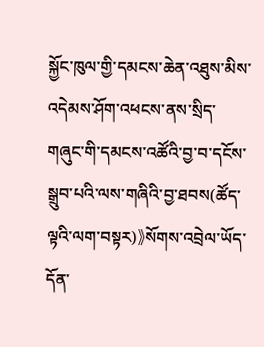སྐྱོང་ཁུལ་གྱི་དམངས་ཆེན་འཐུས་མིས་འདེམས་ཤོག་འཕངས་ནས་སྲིད་གཞུང་གི་དམངས་འཚོའི་བྱ་བ་དངོས་སྒྲུབ་པའི་ལས་གཞིའི་བྱ་ཐབས(ཚོད་ལྟའི་ལག་བསྟར)》སོགས་འབྲེལ་ཡོད་དོན་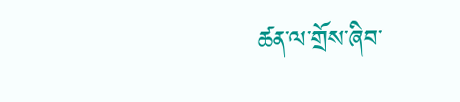ཚན་ལ་གྲོས་ཞིབ་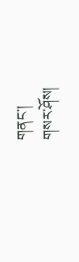གནང་།
གསར་ཤོས།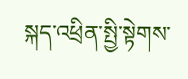སྐད་འཕྲིན་སྤྱི་སྟེགས་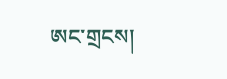ཨང་གྲངས།